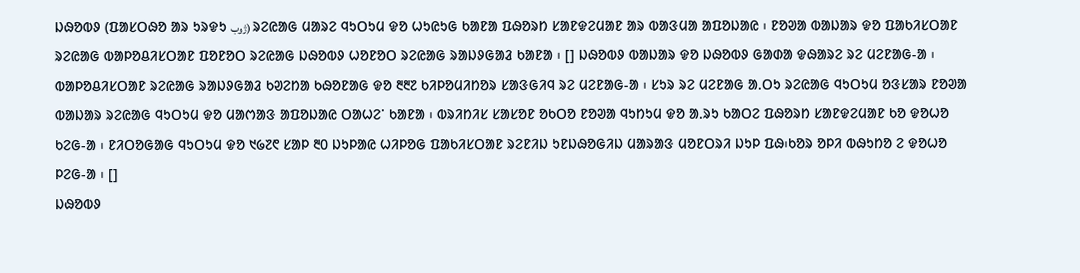ᱡᱷᱚᱵᱽ (ᱯᱟᱥᱛᱷᱚ ᱟᱨ ᱩᱨᱫᱩ ژوب) ᱨᱮᱭᱟᱜ ᱢᱟᱨᱮ ᱧᱩᱛᱩᱢ ᱫᱚ ᱦᱩᱭᱩᱜ ᱠᱟᱱᱟ ᱯᱷᱚᱨᱴ ᱥᱟᱱᱫᱮᱢᱟᱱ ᱟᱨ ᱵᱟᱝᱢᱟ ᱟᱯᱚᱡᱟᱭ ᱾ ᱱᱚᱣᱟ ᱵᱟᱡᱟᱨ ᱫᱚ ᱯᱟᱠᱤᱥᱛᱟᱱ ᱨᱮᱭᱟᱜ ᱵᱟᱞᱚᱪᱤᱥᱛᱟᱱ ᱯᱚᱱᱚᱛ ᱨᱮᱭᱟᱜ ᱡᱷᱚᱵᱽ ᱦᱚᱱᱚᱛ ᱨᱮᱭᱟᱜ ᱨᱟᱡᱽᱜᱟᱲ ᱠᱟᱱᱟ ᱾ [] ᱡᱷᱚᱵᱽ ᱵᱟᱡᱟᱨ ᱫᱚ ᱡᱷᱚᱵᱽ ᱜᱟᱰᱟ ᱫᱷᱟᱨᱮ ᱨᱮ ᱢᱮᱱᱟᱜ-ᱟ ᱾ ᱵᱟᱞᱚᱪᱤᱥᱛᱟᱱ ᱨᱮᱭᱟᱜ ᱨᱟᱡᱽᱜᱟᱲ ᱠᱣᱮᱴᱟ ᱠᱷᱚᱱᱟᱜ ᱫᱚ ᱓᱓᱗ ᱠᱤᱞᱚᱢᱤᱴᱚᱨ ᱥᱟᱝᱜᱤᱧ ᱨᱮ ᱢᱮᱱᱟᱜ-ᱟ ᱾ ᱥᱩᱨ ᱨᱮ ᱢᱮᱱᱟᱜ ᱟᱹᱛᱩ ᱨᱮᱭᱟᱜ ᱧᱩᱛᱩᱢ ᱚᱝᱥᱟᱨ ᱱᱚᱣᱟ ᱵᱟᱡᱟᱨ ᱨᱮᱭᱟᱜ ᱧᱩᱛᱩᱢ ᱫᱚ ᱢᱟᱬᱟᱝ ᱟᱯᱚᱡᱟᱭ ᱛᱟᱦᱮᱸ ᱠᱟᱱᱟ ᱾ ᱵᱨᱤᱴᱤᱥ ᱥᱟᱥᱚᱱ ᱚᱠᱛᱚ ᱱᱚᱣᱟ ᱧᱩᱴᱩᱢ ᱫᱚ ᱟᱹᱨᱩ ᱠᱟᱛᱮ ᱯᱷᱚᱨᱴ ᱥᱟᱱᱫᱮᱢᱟᱱ ᱠᱚ ᱫᱚᱦᱚ ᱠᱮᱜ-ᱟ ᱾ ᱱᱤᱛᱚᱜᱟᱜ ᱧᱩᱛᱩᱢ ᱫᱚ ᱑᱙᱗᱖ ᱥᱟᱞ ᱓᱐ ᱡᱩᱞᱟᱭ ᱦᱤᱞᱚᱜ ᱯᱟᱠᱤᱥᱛᱟᱱ ᱨᱮᱱᱤᱡ ᱩᱱᱡᱷᱚᱜᱤᱡ ᱢᱟᱨᱟᱝ ᱢᱚᱱᱛᱨᱤ ᱡᱩᱞ ᱯᱷ᱾ᱠᱚᱨ ᱚᱞᱤ ᱵᱷᱩᱴᱚ ᱮ ᱫᱚᱦᱚ ᱞᱮᱜ-ᱟ ᱾ []
ᱡᱷᱚᱵᱽ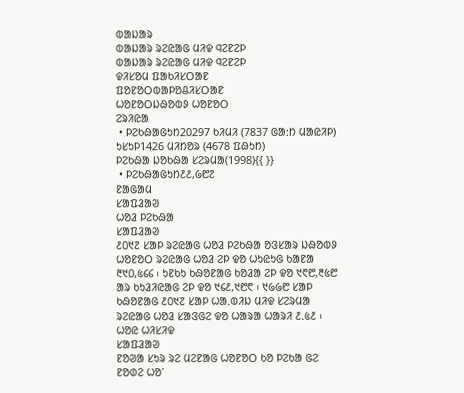ᱵᱟᱡᱟᱨ
ᱵᱟᱡᱟᱨ ᱨᱮᱭᱟᱜ ᱢᱤᱫ ᱧᱮᱱᱮᱞ
ᱵᱟᱡᱟᱨ ᱨᱮᱭᱟᱜ ᱢᱤᱫ ᱧᱮᱱᱮᱞ
ᱫᱤᱥᱚᱢ ᱯᱟᱠᱤᱥᱛᱟᱱ
ᱯᱚᱱᱚᱛᱵᱟᱞᱚᱪᱤᱥᱛᱟᱱ
ᱦᱚᱱᱚᱛᱡᱷᱚᱵᱽ ᱦᱚᱱᱚᱛ
ᱮᱨᱤᱭᱟ
 • ᱞᱮᱠᱷᱟᱜᱩᱴ20297 ᱠᱤᱢᱤ (7837 ᱜᱟᱺᱴ ᱢᱟᱭᱤᱞ)
ᱩᱥᱩᱞ1426 ᱢᱤᱴᱚᱨ (4678 ᱯᱷᱩᱴ)
ᱞᱮᱠᱷᱟ ᱡᱚᱠᱷᱟ ᱥᱮᱨᱢᱟ(1998){{ }}
 • ᱞᱮᱠᱷᱟᱜᱩᱴ᱒᱒,᱙᱘᱗
ᱱᱟᱜᱟᱢ
ᱥᱟᱯᱲᱟᱣ
ᱦᱚᱲ ᱞᱮᱠᱷᱟ
ᱥᱟᱯᱲᱟᱣ
᱒᱐᱑᱗ ᱥᱟᱞ ᱨᱮᱭᱟᱜ ᱦᱚᱲ ᱞᱮᱠᱷᱟ ᱚᱝᱥᱟᱨ ᱡᱷᱚᱵᱽ ᱦᱚᱱᱚᱛ ᱨᱮᱭᱟᱜ ᱦᱚᱲ ᱮᱞ ᱫᱚ ᱦᱩᱭᱩᱜ ᱠᱟᱱᱟ ᱓᱑᱐,᱕᱔᱔ ᱾ ᱩᱱᱠᱩ ᱠᱷᱚᱱᱟᱜ ᱠᱚᱲᱟ ᱮᱞ ᱫᱚ ᱑᱖᱘,᱓᱕᱘ ᱟᱨ ᱠᱩᱲᱤᱭᱟᱜ ᱮᱞ ᱫᱚ ᱑᱔᱒,᱑᱘᱖ ᱾ ᱑᱙᱙᱘ ᱥᱟᱞ ᱠᱷᱚᱱᱟᱜ ᱒᱐᱑᱗ ᱥᱟᱞ ᱦᱟᱹᱵᱤᱡ ᱢᱤᱫ ᱥᱮᱨᱢᱟ ᱨᱮᱭᱟᱜ ᱦᱚᱲ ᱥᱟᱝᱜᱮ ᱫᱚ ᱦᱟᱨᱟ ᱦᱟᱨᱤ ᱒ᱹ᱕᱒ ᱾
ᱦᱚᱭ ᱦᱤᱥᱤᱫ
ᱥᱟᱯᱲᱟᱣ
ᱱᱚᱣᱟ ᱥᱩᱨ ᱨᱮ ᱢᱮᱱᱟᱜ ᱦᱚᱱᱚᱛ ᱠᱚ ᱞᱮᱠᱟ ᱜᱮ ᱱᱚᱰᱮ ᱦᱚᱸ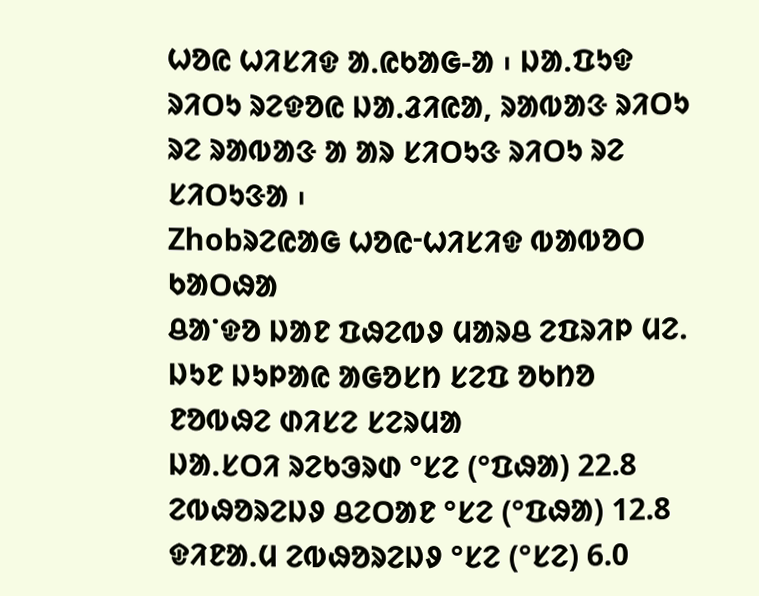ᱦᱚᱭ ᱦᱤᱥᱤᱫ ᱟᱹᱭᱠᱟᱜ-ᱟ ᱾ ᱡᱟᱹᱯᱩᱫ ᱨᱤᱛᱩ ᱨᱮᱫᱚᱭ ᱡᱟᱹᱲᱤᱭᱟ, ᱨᱟᱵᱟᱝ ᱨᱤᱛᱩ ᱨᱮ ᱨᱟᱵᱟᱝ ᱟ ᱟᱨ ᱥᱤᱛᱩᱝ ᱨᱤᱛᱩ ᱨᱮ ᱥᱤᱛᱩᱝᱟ ᱾
Zhobᱨᱮᱭᱟᱜ ᱦᱚᱭᱼᱦᱤᱥᱤᱫ ᱵᱟᱵᱚᱛ ᱠᱟᱛᱷᱟ
ᱪᱟᱸᱫᱚ ᱡᱟᱱ ᱯᱷᱮᱵᱽ ᱢᱟᱨᱪ ᱮᱯᱨᱤᱞ ᱢᱮᱹ ᱡᱩᱱ ᱡᱩᱞᱟᱭ ᱟᱜᱚᱥᱴ ᱥᱮᱯ ᱚᱠᱴᱚ ᱱᱚᱵᱷᱮ ᱰᱤᱥᱮ ᱥᱮᱨᱢᱟ
ᱡᱟᱹᱥᱛᱤ ᱨᱮᱠᱳᱨᱰ °ᱥᱮ (°ᱯᱷᱟ) 22.8
ᱮᱵᱷᱚᱨᱮᱡᱽ ᱪᱮᱛᱟᱱ °ᱥᱮ (°ᱯᱷᱟ) 12.8
ᱫᱤᱱᱟᱹᱢ ᱮᱵᱷᱚᱨᱮᱡᱽ °ᱥᱮ (°ᱥᱮ) 6.0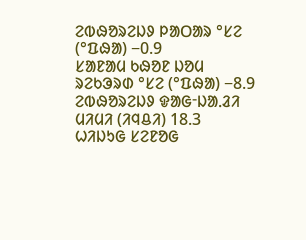ᱮᱵᱷᱚᱨᱮᱡᱽ ᱞᱟᱛᱟᱨ °ᱥᱮ (°ᱯᱷᱟ) −0.9
ᱥᱟᱱᱟᱢ ᱠᱷᱚᱱ ᱡᱚᱢ ᱨᱮᱠᱳᱨᱰ °ᱥᱮ (°ᱯᱷᱟ) −8.9
ᱮᱵᱷᱚᱨᱮᱡᱽ ᱫᱟᱜᱼᱡᱟᱹᱲᱤ ᱢᱤᱢᱤ (ᱤᱧᱪᱤ) 18.3
ᱦᱤᱡᱩᱜ ᱥᱮᱱᱚᱜ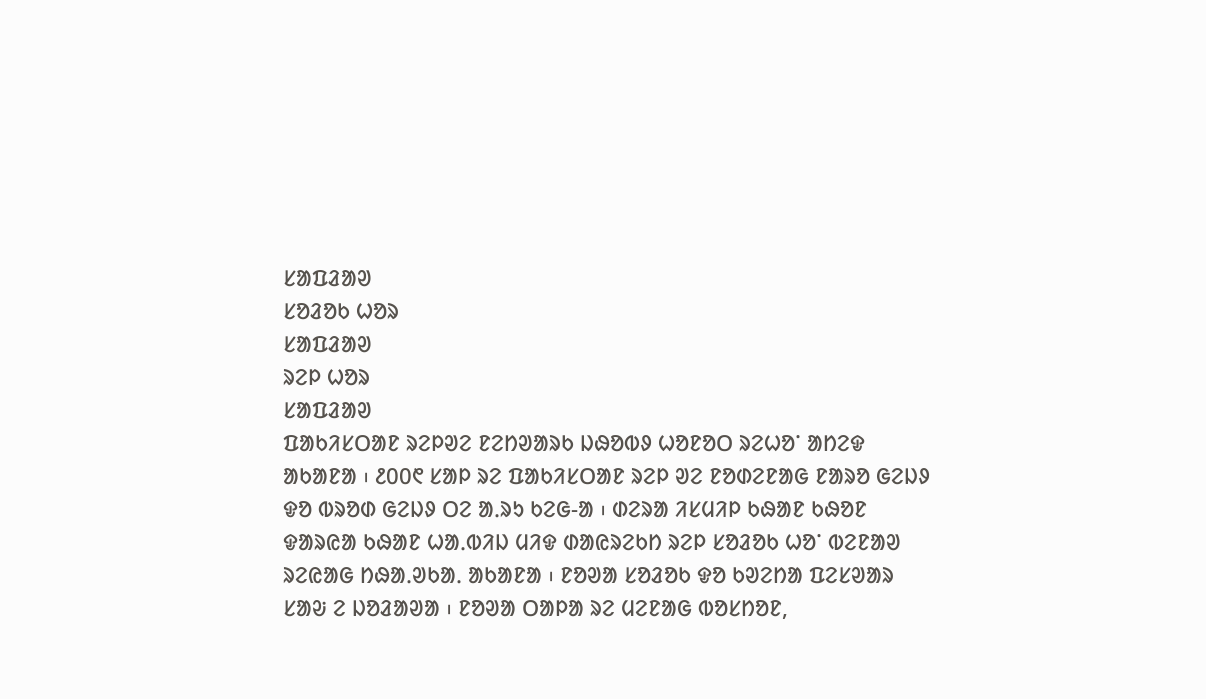ᱥᱟᱯᱲᱟᱣ
ᱥᱚᱲᱚᱠ ᱦᱚᱨ
ᱥᱟᱯᱲᱟᱣ
ᱨᱮᱞ ᱦᱚᱨ
ᱥᱟᱯᱲᱟᱣ
ᱯᱟᱠᱤᱥᱛᱟᱱ ᱨᱮᱞᱣᱮ ᱱᱮᱴᱣᱟᱨᱠ ᱡᱷᱚᱵᱽ ᱦᱚᱱᱚᱛ ᱨᱮᱦᱚᱸ ᱟᱴᱮᱫ ᱟᱠᱟᱱᱟ ᱾ ᱒᱐᱐᱖ ᱥᱟᱞ ᱨᱮ ᱯᱟᱠᱤᱥᱛᱟᱱ ᱨᱮᱞ ᱣᱮ ᱱᱚᱰᱮᱱᱟᱜ ᱱᱟᱨᱚ ᱜᱮᱡᱽ ᱫᱚ ᱵᱨᱚᱰ ᱜᱮᱡᱽ ᱛᱮ ᱟᱹᱨᱩ ᱠᱮᱜ-ᱟ ᱾ ᱰᱮᱨᱟ ᱤᱥᱢᱤᱞ ᱠᱷᱟᱱ ᱠᱷᱚᱱ ᱫᱟᱨᱭᱟ ᱠᱷᱟᱱ ᱦᱟᱹᱵᱤᱡ ᱢᱤᱫ ᱰᱟᱭᱨᱮᱠᱴ ᱨᱮᱞ ᱥᱚᱲᱚᱠ ᱦᱚᱸ ᱵᱮᱱᱟᱣ ᱨᱮᱭᱟᱜ ᱴᱷᱟᱹᱣᱠᱟᱹ ᱟᱠᱟᱱᱟ ᱾ ᱱᱚᱣᱟ ᱥᱚᱲᱚᱠ ᱫᱚ ᱠᱣᱮᱴᱟ ᱯᱮᱥᱣᱟᱨ ᱥᱟᱶ ᱮ ᱡᱚᱲᱟᱣᱟ ᱾ ᱱᱚᱣᱟ ᱛᱟᱞᱟ ᱨᱮ ᱢᱮᱱᱟᱜ ᱵᱚᱥᱴᱚᱱ,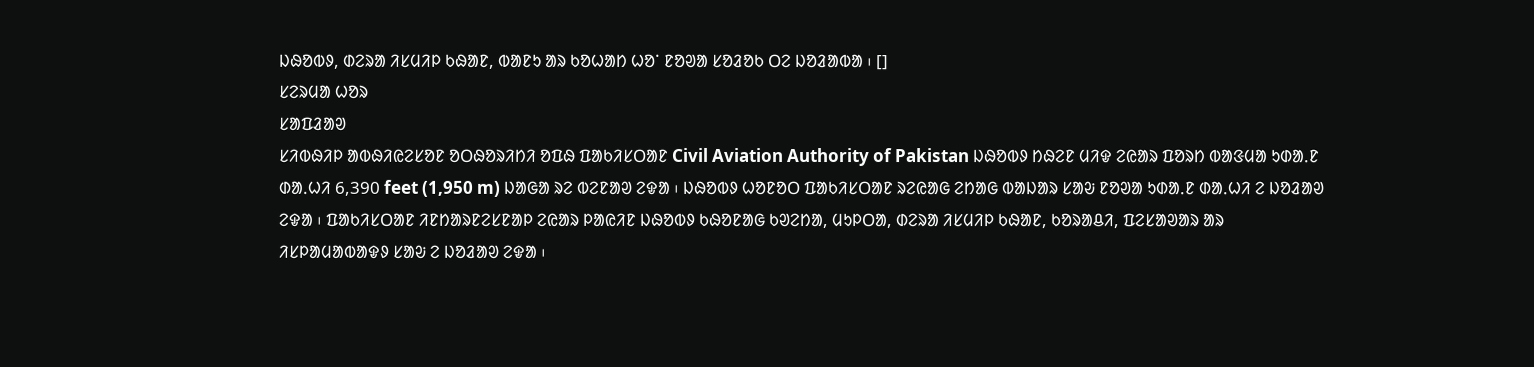ᱡᱷᱚᱵᱽ, ᱰᱮᱨᱟ ᱤᱥᱢᱤᱞ ᱠᱷᱟᱱ, ᱵᱟᱱᱩ ᱟᱨ ᱠᱚᱦᱟᱴ ᱦᱚᱸ ᱱᱚᱣᱟ ᱥᱚᱲᱚᱠ ᱛᱮ ᱡᱚᱲᱟᱵᱟ ᱾ []
ᱥᱮᱨᱢᱟ ᱦᱚᱨ
ᱥᱟᱯᱲᱟᱣ
ᱥᱤᱵᱷᱤᱞ ᱟᱵᱷᱤᱭᱮᱥᱚᱱ ᱚᱛᱷᱚᱨᱤᱴᱤ ᱚᱯᱷ ᱯᱟᱠᱤᱥᱛᱟᱱ Civil Aviation Authority of Pakistan ᱡᱷᱚᱵᱽ ᱴᱷᱮᱱ ᱢᱤᱫ ᱮᱭᱟᱨ ᱯᱚᱨᱴ ᱵᱟᱝᱢᱟ ᱩᱰᱟᱹᱱ ᱰᱟᱹᱦᱤ 6,390 feet (1,950 m) ᱡᱟᱜᱟ ᱨᱮ ᱵᱮᱱᱟᱣ ᱮᱫᱟ ᱾ ᱡᱷᱚᱵᱽ ᱦᱚᱱᱚᱛ ᱯᱟᱠᱤᱥᱛᱟᱱ ᱨᱮᱭᱟᱜ ᱮᱴᱟᱜ ᱵᱟᱡᱟᱨ ᱥᱟᱶ ᱱᱚᱣᱟ ᱩᱰᱟᱹᱱ ᱰᱟᱹᱦᱤ ᱮ ᱡᱚᱲᱟᱣ ᱮᱫᱟ ᱾ ᱯᱟᱠᱤᱥᱛᱟᱱ ᱤᱱᱴᱟᱨᱱᱮᱥᱱᱟᱞ ᱮᱭᱟᱨ ᱞᱟᱭᱤᱱ ᱡᱷᱚᱵᱽ ᱠᱷᱚᱱᱟᱜ ᱠᱣᱮᱴᱟ, ᱢᱩᱞᱛᱟ, ᱰᱮᱨᱟ ᱤᱥᱢᱤᱞ ᱠᱷᱟᱱ, ᱠᱚᱨᱟᱪᱤ, ᱯᱮᱥᱟᱣᱟᱨ ᱟᱨ ᱤᱥᱞᱟᱢᱟᱵᱟᱫᱽ ᱥᱟᱶ ᱮ ᱡᱚᱲᱟᱣ ᱮᱫᱟ ᱾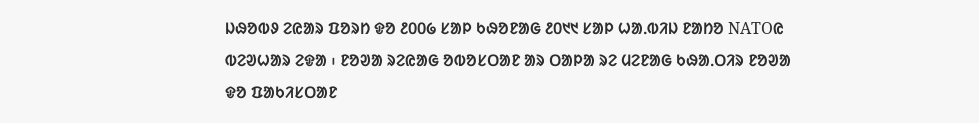ᱡᱷᱚᱵᱽ ᱮᱭᱟᱨ ᱯᱚᱨᱴ ᱫᱚ ᱒᱐᱐᱙ ᱥᱟᱞ ᱠᱷᱚᱱᱟᱜ ᱒᱐᱑᱑ ᱥᱟᱞ ᱦᱟᱹᱵᱤᱡ ᱱᱟᱴᱚ NATOᱭ ᱵᱮᱣᱦᱟᱨ ᱮᱫᱟ ᱾ ᱱᱚᱣᱟ ᱨᱮᱭᱟᱜ ᱚᱵᱚᱥᱛᱟᱱ ᱟᱨ ᱛᱟᱞᱟ ᱨᱮ ᱢᱮᱱᱟᱜ ᱠᱷᱟᱹᱛᱤᱨ ᱱᱚᱣᱟ ᱫᱚ ᱯᱟᱠᱤᱥᱛᱟᱱ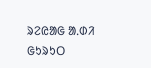ᱨᱮᱭᱟᱜ ᱟᱹᱰᱤ ᱜᱩᱨᱩᱛ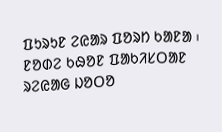ᱯᱩᱨᱩᱱ ᱮᱭᱟᱨ ᱯᱚᱨᱴ ᱠᱟᱱᱟ ᱾ ᱱᱚᱰᱮ ᱠᱷᱚᱱ ᱯᱟᱠᱤᱥᱛᱟᱱ ᱨᱮᱭᱟᱜ ᱡᱚᱛᱚ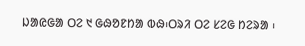ᱡᱟᱭᱜᱟ ᱛᱮ ᱑ ᱜᱷᱚᱱᱴᱟ ᱵᱷ᱾ᱛᱨᱤ ᱛᱮ ᱥᱮᱜ ᱴᱮᱨᱟ ᱾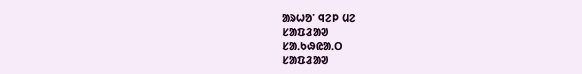ᱟᱨᱦᱚᱸ ᱧᱮᱞ ᱢᱮ
ᱥᱟᱯᱲᱟᱣ
ᱥᱟᱹᱠᱷᱭᱟᱹᱛ
ᱥᱟᱯᱲᱟᱣ